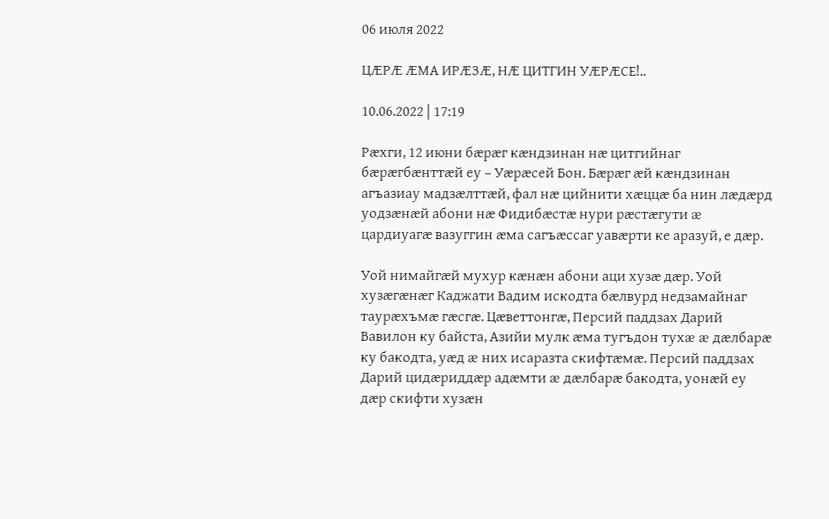06 июля 2022

ЦӔРӔ ӔМА ИРӔЗӔ, НӔ ЦИТГИН УӔРӔСЕ!..

10.06.2022 | 17:19

Рæхги, 12 июни бæрæг кæндзинан нæ цитгийнаг бæрæгбæнттæй еу – Уæрæсей Бон. Бæрæг æй кæндзинан агъазиау мадзæлттæй, фал нæ цийнити хæццæ ба нин лæдæрд уодзæнæй абони нæ Фидибæстæ нури рæстæгути æ цардиуагæ вазуггин æма сагъæссаг уавæрти ке аразуй, е дæр.

Уой нимайгæй мухур кæнæн абони аци хузæ дæр. Уой хузæгæнæг Каджати Вадим искодта бæлвурд недзамайнаг таурæхъмæ гæсгæ. Цæветтонгæ, Персий паддзах Дарий Вавилон ку байста, Азийи мулк æма тугъдон тухæ æ дæлбарæ ку бакодта, уæд æ них исаразта скифтæмæ. Персий паддзах Дарий цидæриддæр адæмти æ дæлбарæ бакодта, уонæй еу дæр скифти хузæн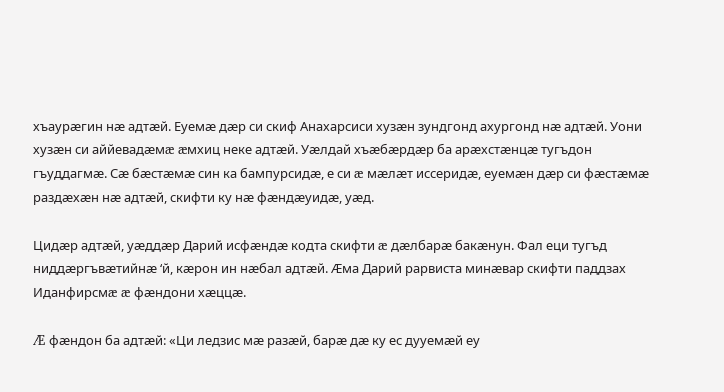хъаурæгин нæ адтæй. Еуемæ дæр си скиф Анахарсиси хузæн зундгонд ахургонд нæ адтæй. Уони хузæн си аййевадæмæ æмхиц неке адтæй. Уæлдай хъæбæрдæр ба арæхстæнцæ тугъдон гъуддагмæ. Сæ бæстæмæ син ка бампурсидæ, е си æ мæлæт иссеридæ, еуемæн дæр си фæстæмæ раздæхæн нæ адтæй, скифти ку нæ фæндæуидæ, уæд.

Цидæр адтæй, уæддæр Дарий исфæндæ кодта скифти æ дæлбарæ бакæнун. Фал еци тугъд ниддæргъвæтийнæ ‘й, кæрон ин нæбал адтæй. Æма Дарий рарвиста минæвар скифти паддзах Иданфирсмæ æ фæндони хæццæ.

Æ фæндон ба адтæй: «Ци ледзис мæ разæй, барæ дæ ку ес дууемæй еу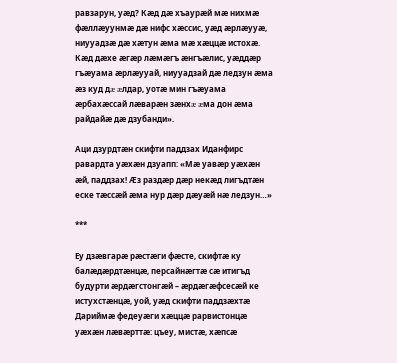равзарун, уæд? Кæд дæ хъаурæй мæ нихмæ фæллæуунмæ дæ нифс хæссис, уæд æрлæууæ, ниууадзæ дæ хæтун æма мæ хæццæ истохæ. Кæд дæхе æгæр лæмæгъ æнгъæлис, уæддæр гъæуама æрлæууай, ниууадзай дæ ледзун æма æз куд дæ æлдар, уотæ мин гъæуама æрбахæссай лæварæн зæнхæ æма дон æма райдайæ дæ дзубанди».

Аци дзурдтæн скифти паддзах Иданфирс равардта уæхæн дзуапп: «Мæ уавæр уæхæн æй, паддзах! Æз раздæр дæр некæд лигъдтæн еске тæссæй æма нур дæр дæуæй нæ ледзун…»

***

Еу дзæвгарæ рæстæги фæсте, скифтæ ку балæдæрдтæнцæ, персайнæгтæ сæ итигъд будурти æрдæгстонгæй – æрдæгæфсесæй ке истухстæнцæ, уой, уæд скифти паддзæхтæ Дариймæ федеуæги хæццæ рарвистонцæ уæхæн лæвæрттæ: цъеу, мистæ, хæпсæ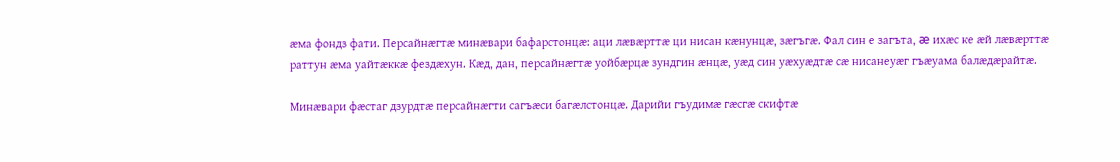æма фондз фати. Персайнæгтæ минæвари бафарстонцæ: аци лæвæрттæ ци нисан кæнунцæ, зæгъгæ. Фал син е загъта, æ ихæс ке æй лæвæрттæ раттун æма уайтæккæ фездæхун. Кæд, дан, персайнæгтæ уойбæрцæ зундгин æнцæ, уæд син уæхуæдтæ сæ нисанеуæг гъæуама балæдæрайтæ.

Минæвари фæстаг дзурдтæ персайнæгти сагъæси багæлстонцæ. Дарийи гъудимæ гæсгæ скифтæ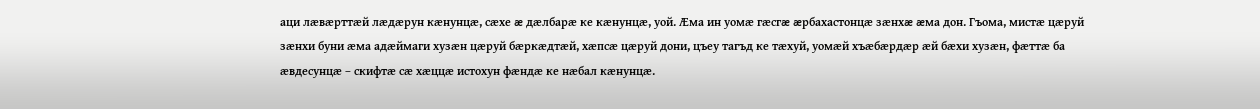аци лæвæрттæй лæдæрун кæнунцæ, сæхе æ дæлбарæ ке кæнунцæ, уой. Æма ин уомæ гæсгæ æрбахастонцæ зæнхæ æма дон. Гъома, мистæ цæруй зæнхи буни æма адæймаги хузæн цæруй бæркæдтæй, хæпсæ цæруй дони, цъеу тагъд ке тæхуй, уомæй хъæбæрдæр æй бæхи хузæн, фæттæ ба æвдесунцæ – скифтæ сæ хæццæ истохун фæндæ ке нæбал кæнунцæ.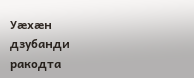Уæхæн дзубанди ракодта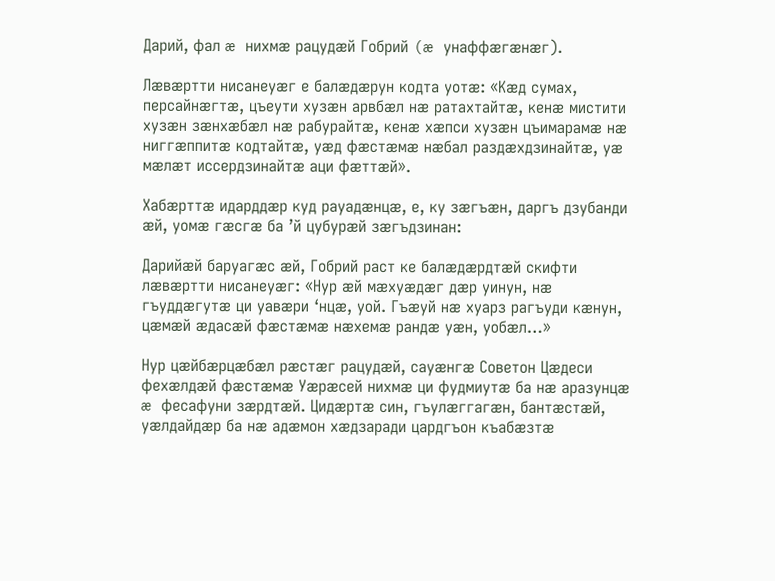Дарий, фал æ нихмæ рацудæй Гобрий (æ унаффæгæнæг).

Лæвæртти нисанеуæг е балæдæрун кодта уотæ: «Кæд сумах, персайнæгтæ, цъеути хузæн арвбæл нæ ратахтайтæ, кенæ мистити хузæн зæнхæбæл нæ рабурайтæ, кенæ хæпси хузæн цъимарамæ нæ ниггæппитæ кодтайтæ, уæд фæстæмæ нæбал раздæхдзинайтæ, уæ мæлæт иссердзинайтæ аци фæттæй».

Хабæрттæ идарддæр куд рауадæнцæ, е, ку зæгъæн, даргъ дзубанди æй, уомæ гæсгæ ба ’й цубурæй зæгъдзинан:

Дарийæй баруагæс æй, Гобрий раст ке балæдæрдтæй скифти лæвæртти нисанеуæг: «Нур æй мæхуæдæг дæр уинун, нæ гъуддæгутæ ци уавæри ‘нцæ, уой. Гъæуй нæ хуарз рагъуди кæнун, цæмæй æдасæй фæстæмæ нæхемæ рандæ уæн, уобæл…»

Нур цæйбæрцæбæл рæстæг рацудæй, сауæнгæ Советон Цæдеси фехæлдæй фæстæмæ Уæрæсей нихмæ ци фудмиутæ ба нæ аразунцæ æ фесафуни зæрдтæй. Цидæртæ син, гъулæггагæн, бантæстæй, уæлдайдæр ба нæ адæмон хæдзаради цардгъон къабæзтæ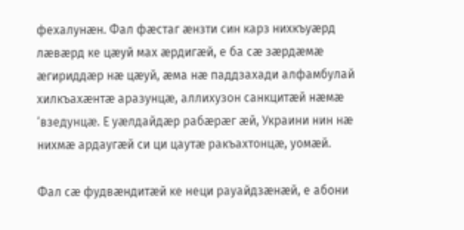фехалунæн. Фал фæстаг æнзти син карз нихкъуæрд лæвæрд ке цæуй мах æрдигæй, е ба сæ зæрдæмæ æгириддæр нæ цæуй, æма нæ паддзахади алфамбулай хилкъахæнтæ аразунцæ, аллихузон санкцитæй нæмæ ‘взедунцæ. Е уæлдайдæр рабæрæг æй, Украини нин нæ нихмæ ардаугæй си ци цаутæ ракъахтонцæ, уомæй.

Фал сæ фудвæндитæй ке неци рауайдзæнæй, е абони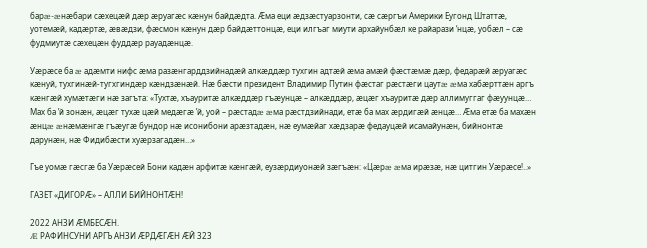барæ-æнæбари сæхецæй дæр æруагæс кæнун байдæдта. Æма еци æдзæстуарзонти, сæ сæргъи Америки Еугонд Штаттæ, уотемæй, кадæртæ, æвæдзи, фæсмон кæнун дæр байдæттонцæ, еци илгъаг миути архайунбæл ке райарази ‘нцæ, уобæл – сæ фудмиутæ сæхецæн фуддæр рауадæнцæ.

Уæрæсе ба æ адæмти нифс æма разæнгарддзийнадæй алкæддæр тухгин адтæй æма амæй фæстæмæ дæр, федарæй æруагæс кæнуй, тухгинæй-тугхгиндæр кæндзæнæй. Нæ бæсти президент Владимир Путин фæстаг рæстæги цаутæ æма хабæрттæн аргъ кæнгæй хумæтæги нæ загъта: «Тухтæ, хъауритæ алкæддæр гъæунцæ – алкæддæр, æцæг хъауритæ дæр аллимуггаг фæуунцæ… Мах ба ’й зонæн, æцæг тухæ цæй медæгæ ’й, уой – рæстадæ æма рæстдзийнади, етæ ба мах æрдигæй æнцæ… Æма етæ ба махæн æнцæ æнæмæнгæ гъæугæ бундор нæ исонибони арæзтадæн, нæ еумæйаг хæдзарæ федауцæй исамайунæн, бийнонтæ дарунæн, нæ Фидибæсти хуæрзагадæн…»

Гъе уомæ гæсгæ ба Уæрæсей Бони кадæн арфитæ кæнгæй, еузæрдиуонæй зæгъæн: «Цæрæ æма ирæзæ, нæ цитгин Уæрæсе!..»

ГАЗЕТ «ДИГОРÆ» – АЛЛИ БИЙНОНТÆН!

2022 АНЗИ ÆМБЕСÆН.
Æ РАФИНСУНИ АРГЪ АНЗИ ÆРДÆГÆН ÆЙ 323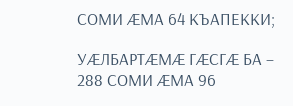СОМИ ÆМА 64 КЪАПЕККИ;

УÆЛБАРТÆМÆ ГÆСГÆ БА – 288 СОМИ ÆМА 96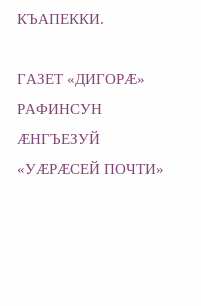КЪАПЕККИ.

ГАЗЕТ «ДИГОРÆ» РАФИНСУН ÆНГЪЕЗУЙ «УÆРÆСЕЙ ПОЧТИ»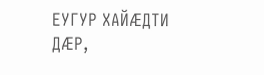ЕУГУР ХАЙÆДТИ ДÆР,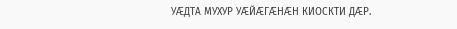УÆДТА МУХУР УÆЙÆГÆНÆН КИОСКТИ ДÆР.